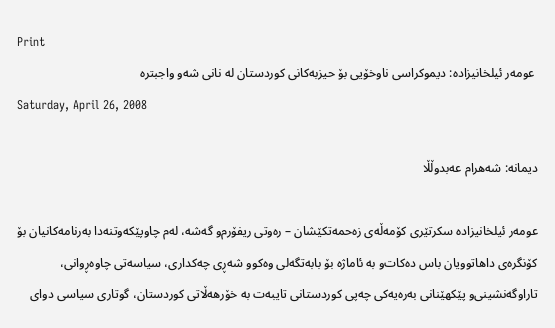Print
 عومه‌ر ئیلخانیزاده‌: دیموكراسی ناوخۆیی بۆ حیزبه‌كانی كوردستان له‌ نانی شه‌و واجبتره‌
Saturday, April 26, 2008

دیمانه‌: شه‌هرام عه‌بدوڵڵا

عومه‌ر ئیلخانیزاده‌ سكرتێری كۆمه‌ڵه‌ی زه‌حمه‌تكێشان – ره‌وتی ریفۆرم‌و گه‌شه‌، له‌م چاوپێكه‌وتنه‌دا به‌رنامه‌كانیان بۆ كۆنگره‌ی داهاتوویان باس ده‌كات‌و به‌ ئاماژه‌ بۆ بابه‌تگه‌لی وه‌كوو شه‌ڕی چه‌كداری، سیاسه‌تی چاوه‌ڕوانی، تاراوگه‌نشینی‌و پێكهێنانی به‌ره‌یه‌كی چه‌پی كوردستانی تایبه‌ت به‌ خۆرهه‌ڵاتی كوردستان، گوتاری سیاسی دوای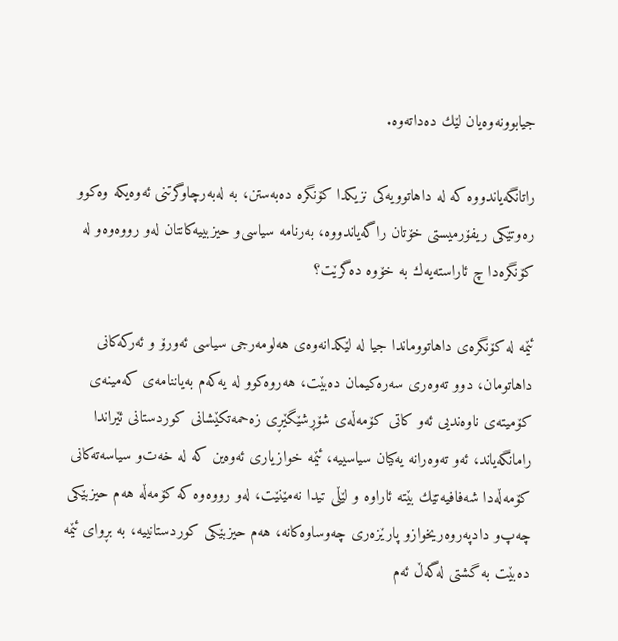جیابوونه‌وه‌یان لێك ده‌داته‌وه‌.

راتانگه‌یاندووه‌ كه‌ له‌ داهاتوویه‌كی نزیكدا كۆنگره‌ ده‌به‌ستن، به‌ له‌به‌رچاوگرتنی ئه‌وه‌یكه‌ وه‌كوو ره‌وتێكی ریفۆرمیستی خۆتان راگه‌یاندووه‌، به‌رنامه‌ سیاسی‌و حیزبییه‌كانتان له‌و رووه‌وه‌‌و له‌ كۆنگره‌دا چ ئاراسته‌یه‌ك به‌ خۆوه‌ ده‌گرێت؟

ئێمه‌ له‌ كۆنگره‌ی داهاتووماندا جیا له‌ لێكدانه‌وه‌ی‌ هه‌لومه‌رجی‌ سیاسی ئه‌ورۆ و ئه‌ركه‌كانی‌ داهاتومان، دوو ته‌وه‌ری سه‌ره‌كیمان ده‌بێت، هه‌روه‌كوو له‌ یه‌كه‌م به‌یاننامه‌ی كه‌مینه‌ی كۆمیته‌ی ناوه‌ندیی ئه‌و كاتی كۆمه‌ڵه‌ی شۆڕشێگێڕی زه‌حمه‌تكێشانی كوردستانی ئێراندا رامانگه‌یاند، ئه‌و ته‌وه‌رانه‌ یه‌كیان سیاسییه‌، ئێمه‌ خوازیاری ئه‌وه‌ین كه‌ له‌ خه‌ت‌و سیاسه‌ته‌كانی كۆمه‌ڵه‌دا شه‌فافیه‌تێك بێته‌ ئاراوه‌ و لێڵی‌ تیدا نه‌مێنێت، له‌و رووه‌وه‌ كه‌ كۆمه‌ڵه‌ هه‌م حیزبێكی چه‌پ‌و دادپه‌روه‌ریخوازو پارێزه‌ری‌ چه‌وساوه‌كانه‌، هه‌م حیزبێكی كوردستانییه‌، به‌ بڕوای ئێمه‌  ده‌بێت به‌ گشتی له‌گه‌ڵ ئه‌م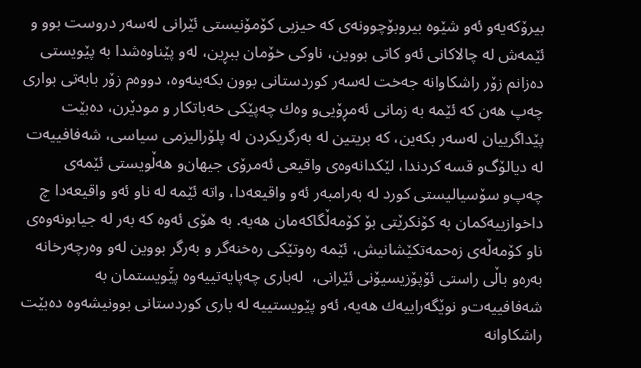بیرۆكه‌یه‌و ئه‌و شێوه‌ بیروبۆچوونه‌ی كه‌ حیزبی كۆمۆنیستی ئێرانی له‌سه‌ر دروست بوو و ئێمه‌ش له‌ چالاكانی ئه‌و كاتی بووین، ناوكی خۆمان ببڕین، له‌و پێناوه‌شدا به‌ پێویستی ده‌زانم زۆر راشكاوانه‌ جه‌خت له‌سه‌ر كوردستانی بوون بكه‌ینه‌وه‌، دووه‌م زۆر بابه‌تی بواری چه‌پ هه‌ن كه‌ ئێمه‌ به‌ زمانی ئه‌مڕۆیی‌و وه‌ك چه‌پێكی خه‌باتكار و مودێرن، ده‌بێت پێداگرییان له‌سه‌ر بكه‌ین، كه‌ بریتین له‌ به‌رگریكردن له‌ پلۆرالیزمی سیاسی، شه‌فافییه‌ت له‌ دیالۆگ‌و قسه‌ كردندا، لێكدانه‌وه‌ی واقیعی ئه‌مرۆی جیهان‌و هه‌ڵویستی ئێمه‌ی چه‌پ‌و سۆسیالیستی كورد له‌ به‌رامبه‌ر ئه‌و واقیعه‌دا، واته‌ ئێمه‌ له‌ ناو ئه‌و واقیعه‌دا چ داخوازییه‌كمان به‌ كۆنكرێتی بۆ كۆمه‌ڵگاكه‌مان هه‌یه‌. به‌ هۆی‌ ئه‌وه‌ كه‌ به‌ر له‌ جیابونه‌وه‌ی‌ ناو كۆمه‌ڵه‌ی‌ زه‌حمه‌تكێشانیش، ئێمه‌ ره‌وتێكی‌ ره‌خنه‌گر و به‌رگر بووین له‌و وه‌رچه‌رخانه‌ به‌ره‌و باڵی راستی‌ ئۆپۆزیسیۆنی‌ ئێرانی‌،  له‌باری چه‌پایه‌تییه‌وه‌ پێَویستمان به‌ شه‌فافییه‌ت‌و نوێگه‌راییه‌ك هه‌یه‌، ئه‌و پێویستییه‌ له‌ باری كوردستانی بوونیشه‌وه‌ ده‌بێت راشكاوانه‌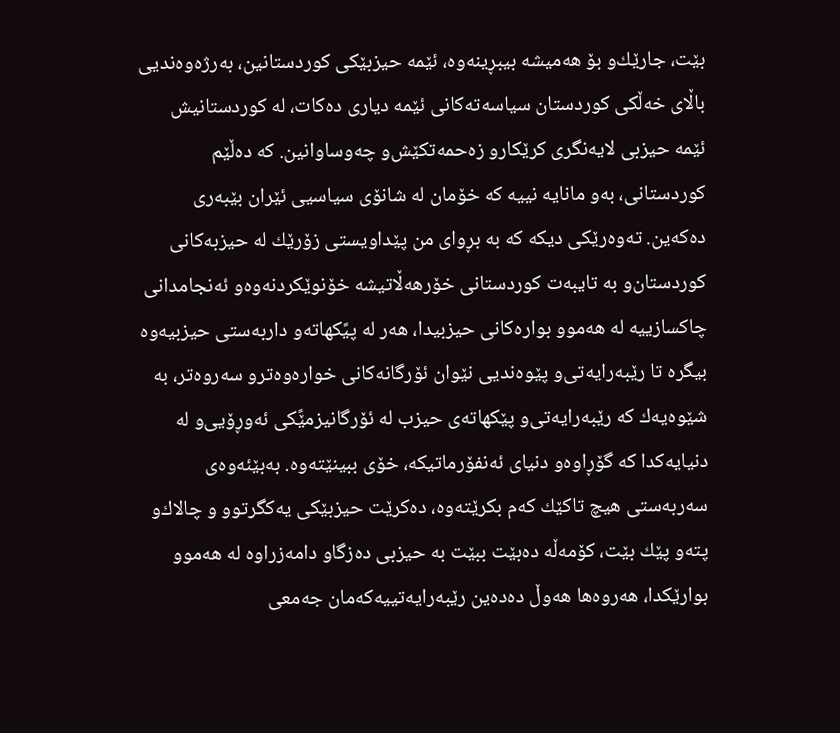بێت، جارێك‌و بۆ هه‌میشه‌ بیبڕینه‌وه‌، ئێمه‌ حیزبێكی كوردستانین، به‌رژه‌وه‌ندیی باڵای‌ خه‌ڵكی كوردستان سیاسه‌ته‌كانی ئێمه‌ دیاری ده‌كات، له‌ كوردستانیش ئێمه‌ حیزبی لایه‌نگری كرێكارو زه‌حمه‌تكێش‌و چه‌وساوانین. كه‌ ده‌ڵێم كوردستانی، به‌و مانایه‌ نییه‌ كه‌ خۆمان له‌ شانۆی سیاسیی ئێران بێبه‌ری ده‌كه‌ین. ته‌وه‌رێكی دیكه‌ كه‌ به‌ بڕوای من پێداویستی زۆرێك له‌ حیزبه‌كانی كوردستان‌و به‌ تایبه‌ت كوردستانی خۆرهه‌ڵاتیشه‌ خۆنوێكردنه‌وه‌‌و ئه‌نجامدانی چاكسازییه‌ له‌ هه‌موو بواره‌كانی حیزبیدا، هه‌ر له‌ پیًكهاته‌و داربه‌ستی حیزبیه‌وه‌ بیگره‌ تا رێبه‌رایه‌تی‌و پێوه‌ندیی نێوان ئۆرگانه‌كانی خواره‌وه‌ترو سه‌روه‌تر، به‌ شێوه‌یه‌ك كه‌ رێبه‌رایه‌تی‌و پێكهاته‌ی حیزب له‌ ئۆرگانیزمێًكی ئه‌وڕۆیی‌و له‌ دنیایه‌كدا كه‌ گۆڕاوه‌و دنیای ئه‌نفۆرماتیكه‌، خۆی‌ ببینێته‌وه‌. به‌بێئه‌وه‌ی سه‌ربه‌ستی هیچ تاكێك كه‌م بكرێته‌وه‌، ده‌كرێت حیزبێكی یه‌كگرتوو و چالاك‌و پته‌و پێك بێت، كۆمه‌ڵه‌ ده‌بێت ببێت به‌ حیزبی ده‌زگاو دامه‌زراوه‌ له‌ هه‌موو بوارێكدا، هه‌روه‌ها هه‌وڵ ده‌ده‌ین رێبه‌رایه‌تییه‌كه‌مان جه‌معی‌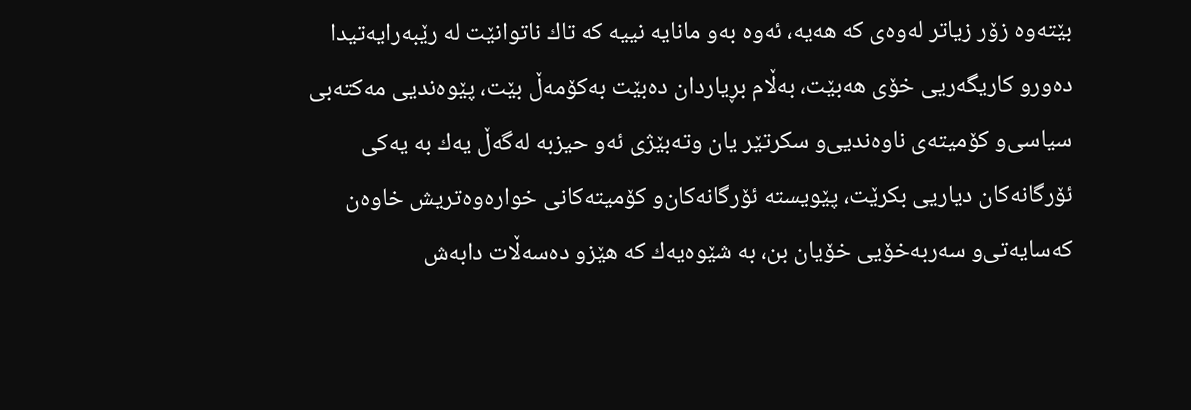بێته‌وه‌ زۆر زیاتر له‌وه‌ی كه‌ هه‌یه‌، ئه‌وه‌ به‌و مانایه‌ نییه‌ كه‌ تاك ناتوانێت له‌ رێبه‌رایه‌تیدا ده‌ورو كاریگه‌ریی خۆی هه‌بێت، به‌ڵام بڕیاردان ده‌بێت به‌كۆمه‌ڵ بێت، پێوه‌ندیی مه‌كته‌بی سیاسی‌و كۆمیته‌ی ناوه‌ندیی‌و سكرتێر یان وته‌بێژی ئه‌و حیزبه‌ له‌گه‌ڵ یه‌ك به‌ یه‌كی ئۆرگانه‌كان دیاریی بكرێت، پێویسته‌ ئۆرگانه‌كان‌و كۆمیته‌كانی خواره‌وه‌تریش خاوه‌ن كه‌سایه‌تی‌و سه‌ربه‌خۆیی خۆیان بن، به‌ شێوه‌یه‌ك كه‌ هێز‌و ده‌سه‌ڵات دابه‌ش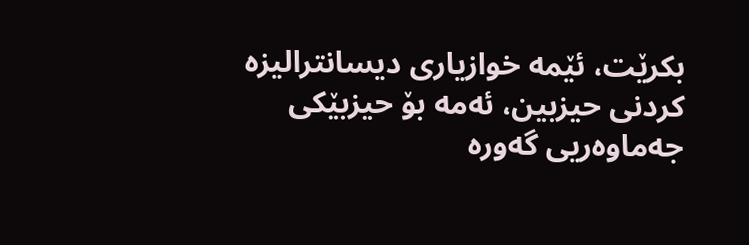بكرێت، ئێمه‌ خوازیاری دیسانترالیزه‌ كردنی‌ حیزبین، ئه‌مه‌ بۆ حیزبێكی جه‌ماوه‌ریی گه‌وره‌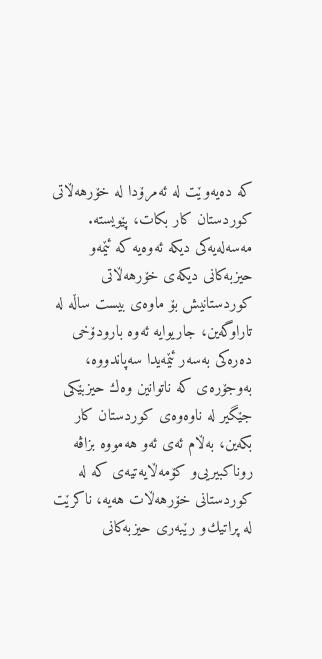كه‌ ده‌یه‌وێت له‌ ئه‌مرۆدا له‌ خۆرهه‌ڵاتی كوردستان كار بكات، پێویسته‌. مه‌سه‌له‌یه‌كی دیكه‌ ئه‌وه‌یه‌ كه‌ ئێمه‌و حیزبه‌كانی دیكه‌ی خۆرهه‌ڵاتی كوردستانیش بۆ ماوه‌ی بیست ساڵه‌ له‌ تاراوگه‌ین، جاریوایه‌ ئه‌وه‌ بارودۆخی ده‌ره‌كی به‌سه‌ر ئێمه‌یدا سه‌پاندووه‌، به‌وجۆره‌ی كه‌ ناتوانین وه‌ك حیزبێكی جێگیر له‌ ناوه‌وه‌ی كوردستان كار بكه‌ین، به‌ڵام ئه‌ی ئه‌و هه‌مووه‌ بزاڤه‌ روناكبیریی‌و كۆمه‌ڵایه‌تیه‌ی‌ كه‌ له‌ كوردستانی خۆرهه‌ڵات هه‌یه‌، ناكرێت له‌ پراتیك‌و رێبه‌ری‌ حیزبه‌كانی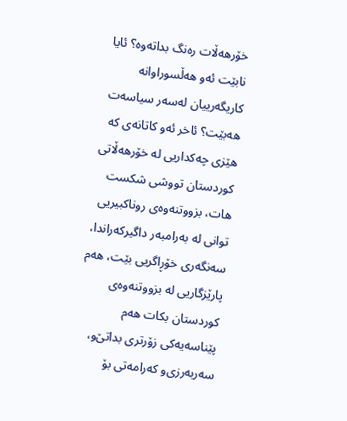خۆرهه‌ڵات ره‌نگ بداته‌وه‌؟ ئایا نابێت ئه‌و هه‌ڵسوراوانه‌ كاریگه‌رییان له‌سه‌ر سیاسه‌ت هه‌بێت؟ ئاخر ئه‌و كاتانه‌ی كه‌ هێزی‌ چه‌كداریی له‌ خۆرهه‌ڵاتی كوردستان تووشی شكست هات، بزووتنه‌وه‌ی روناكبیریی توانی له‌ به‌رامبه‌ر داگیركه‌راندا، سه‌نگه‌ری خۆڕاگریی بێت، هه‌م پارێزگاریی له‌ بزووتنه‌وه‌ی كوردستان بكات هه‌م پێناسه‌یه‌كی زۆرتری‌ بداتێ‌‌و، سه‌ربه‌رزی‌‌و كه‌رامه‌تی بۆ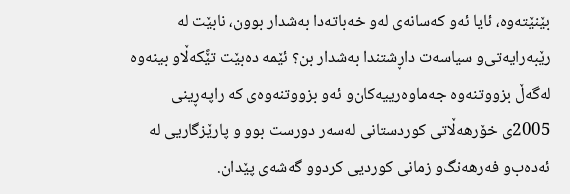بێنێته‌وه‌، ئایا ئه‌و كه‌سانه‌ی له‌و خه‌باته‌دا به‌شدار بوون، نابێت له‌ رێبه‌رایه‌تی‌و سیاسه‌ت داڕشتندا به‌شدار بن؟ ئێمه‌ ده‌بێت تێًكه‌ڵاو بینه‌وه‌ له‌گه‌ڵ بزووتنه‌وه‌ جه‌ماوه‌رییه‌كان‌و ئه‌و بزووتنه‌وه‌ی كه‌ راپه‌ڕینی 2005ی خۆرهه‌ڵاتی كوردستانی له‌سه‌ر دورست بوو ‌و پارێزگاریی له‌ ئه‌ده‌ب‌و فه‌رهه‌نگ‌و زمانی كوردیی كردو‌و گه‌شه‌ی‌ پێدان.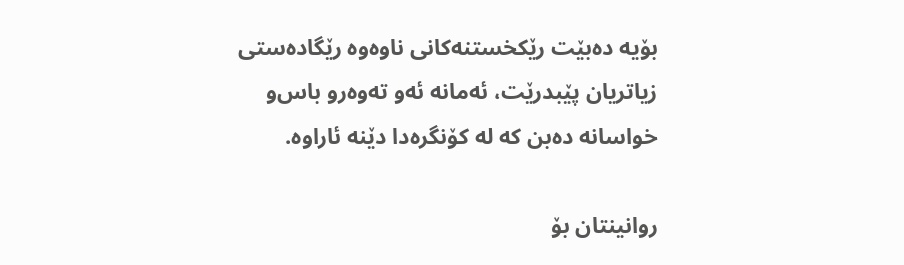بۆیه‌ ده‌بێت رێكخستنه‌كانی ناوه‌وه‌ رێگاده‌ستی زیاتریان پێبدرێت، ئه‌مانه‌ ئه‌و ته‌وه‌رو باس‌و خواسانه‌ ده‌بن كه‌ له‌ كۆنگره‌دا دێنه‌ ئاراوه‌.

روانینتان بۆ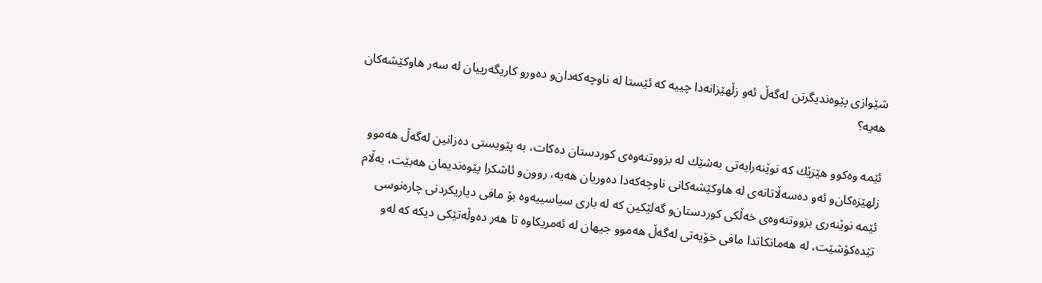شێوازی پێوه‌ندیگرتن له‌گه‌ڵ ئه‌و زڵهێزانه‌دا چییه‌ كه‌ ئێستا له‌ ناوچه‌كه‌دان‌و ده‌ورو كاریگه‌رییان له‌ سه‌ر هاوكێشه‌كان هه‌یه‌؟

ئێمه‌ وه‌كوو هێزێك كه‌ نوێنه‌رایه‌تی به‌شێك له‌ بزووتنه‌وه‌ی كوردستان ده‌كات، به‌ پێویستی ده‌زانین له‌گه‌ڵ هه‌موو زلهێزه‌كان‌و ئه‌و ده‌سه‌ڵاتانه‌ی له‌ هاوكێشه‌كانی ناوچه‌كه‌دا ده‌وریان هه‌یه‌، روون‌و ئاشكرا پێوه‌ندیمان هه‌بێت، به‌ڵام ئێمه‌ نوێنه‌ری بزووتنه‌وه‌ی خه‌ڵكی كوردستان‌و گه‌لێكین كه‌ له‌ باری سیاسییه‌وه‌ بۆ مافی‌ دیاریكردنی‌ چاره‌نوسی‌ تێده‌كۆشێت، له‌ هه‌مانكاتدا مافی خۆیه‌تی له‌گه‌ڵ هه‌موو جیهان له‌ ئه‌مریكاوه‌ تا هه‌ر ده‌وڵه‌تێكی‌ دیكه‌ كه‌ له‌و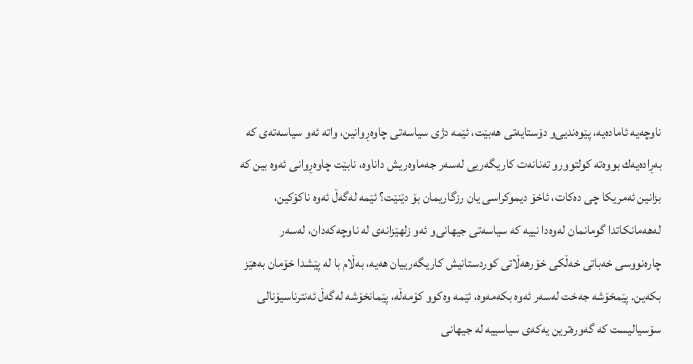ناوچه‌یه‌ ئاماده‌یه‌، پێوه‌ندیی‌و دۆستایه‌تی هه‌بێت، ئێمه‌ دژی سیاسه‌تی چاوه‌ڕوانین، واته‌ ئه‌و سیاسه‌ته‌ی كه‌ به‌ڕاده‌یه‌ك بووه‌ته‌ كولتوور‌و ته‌نانه‌ت كاریگه‌ریی له‌سه‌ر جه‌ماوه‌ریش داناوه‌، نابێت چاوه‌ڕوانی ئه‌وه‌ بین كه‌ بزانین ئه‌مریكا چی ده‌كات، ئاخۆ دیموكراسی یان رزگاریمان بۆ دێنێت؟ ئێمه‌ له‌گه‌ڵ ئه‌وه‌ ناكۆكین، له‌هه‌مانكاتدا گومانمان له‌وه‌دا نییه‌ كه‌ سیاسه‌تی جیهانی‌و ئه‌و زلهێزانه‌ی له‌ ناوچه‌كه‌دان، له‌سه‌ر چاره‌نووسی خه‌باتی خه‌ڵكی خۆرهه‌ڵاتی كوردستانیش كاریگه‌رییان هه‌یه‌، به‌ڵام با له‌ پێشدا خۆمان به‌هێز بكه‌ین. پێمخۆشه‌ جه‌خت له‌سه‌ر ئه‌وه‌ بكه‌مه‌وه‌، ئێمه‌ وه‌كوو كۆمه‌ڵه‌، پێمانخۆشه‌ له‌گه‌ڵ ئه‌نترناسیۆنالی سۆسیالیست كه‌ گه‌وره‌ترین یه‌كه‌ی سیاسییه‌ له‌ جیهانی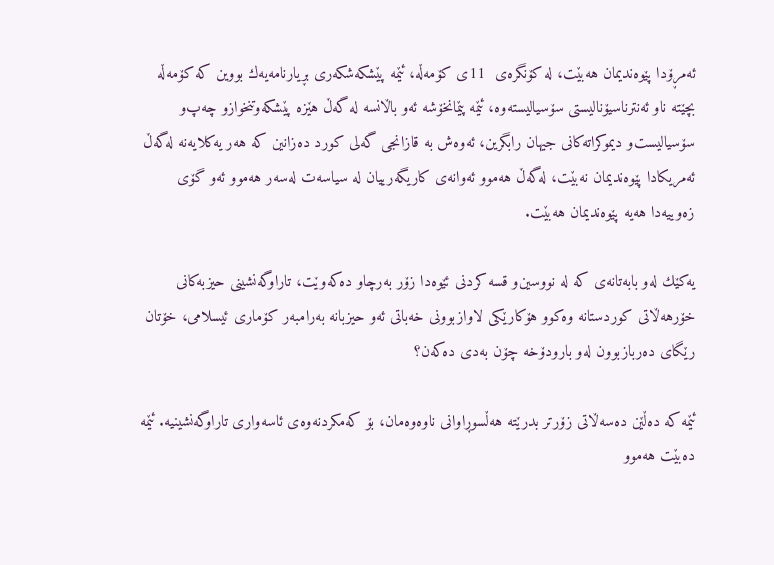ئه‌مڕۆدا پێوه‌ندیمان هه‌بێت، له‌ كۆنگره‌ی  11ی‌ كۆمه‌ڵه‌، ئێمه‌ پێشكه‌شكه‌ری بڕیارنامه‌یه‌ك بووین كه‌ كۆمه‌ڵه‌ بچێته‌ ناو ئه‌نترناسیۆنالیستی سۆسیالیسته‌وه‌، ئێمه‌ پێمانخۆشه‌ ئه‌و باڵانسه‌ له‌ گه‌ڵ هێزه‌ پێشكه‌وتنخواز‌و چه‌پ‌و سۆسیالیست‌و دیموكراته‌كانی جیهان رابگرین، ئه‌وه‌ش به‌ قازانجی گه‌لی كورد ده‌زانین كه‌ هه‌ر یه‌كلایه‌نه‌ له‌گه‌ڵ ئه‌مریكادا پێوه‌ندیمان نه‌بێت، له‌گه‌ڵ هه‌موو ئه‌وانه‌ی كاریگه‌رییان له‌ سیاسه‌ت له‌سه‌ر هه‌موو ئه‌و گۆی زه‌وییه‌دا هه‌یه‌ پێوه‌ندیمان هه‌بێت.

یه‌كێك له‌و بابه‌تانه‌ی كه‌ له‌ نووسین‌و قسه‌ كردنی ئێوه‌دا زۆر به‌رچاو ده‌كه‌وێت، تاراوگه‌نشینی حیزبه‌كانی خۆرهه‌ڵاتی كوردستانه‌ وه‌كوو هۆكارێكی لاوازبوونی خه‌باتی ئه‌و حیزبانه‌ به‌رامبه‌ر كۆماری ئیسلامی، خۆتان رێگای ده‌ربازبوون له‌و بارودۆخه‌ چۆن به‌دی ده‌كه‌ن؟

ئێمه‌ كه‌ ده‌ڵێن ده‌سه‌ڵاتی‌ زۆرتر بدرێته‌ هه‌ڵسوڕاوانی ناوه‌وه‌مان، بۆ كه‌مكردنه‌وه‌ی‌ ئاسه‌واری‌ تاراوگه‌نشینیه‌. ئێمه‌ ده‌بێت هه‌موو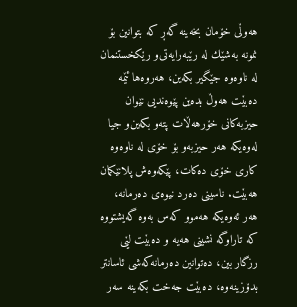هه‌وڵی خۆمان بخه‌ینه‌ گه‌ڕ كه‌ بتوانین بۆ نمونه‌ به‌شێك له‌ رێبه‌رایه‌تی‌و رێكخستنمان له‌ ناوه‌وه‌ جێگیر بكه‌ین، هه‌روه‌ها ئێمه‌ ده‌بێت هه‌وڵ بده‌ین پێوه‌ندیی نێوان حیزبه‌كانی خۆرهه‌ڵات پته‌و بكه‌ین‌و جیا له‌وه‌یكه‌ هه‌ر حیزبه‌و بۆ خۆی له‌ ناوه‌وه‌ كاری خۆی ده‌كات، پێكه‌وه‌ش پلانێكمان هه‌بێت. ناسینی ده‌رد نیوه‌ی ده‌رمانه‌، هه‌ر ئه‌وه‌یكه‌ هه‌موو كه‌س به‌وه‌ گه‌یشتووه‌ كه‌ تاراوگه‌ نشینی هه‌یه‌ و ده‌بێت لێی‌ رزگار بین، ده‌توانین ده‌رمانه‌كه‌شی ئاسانتر بدۆزینه‌وه‌، ده‌بێت جه‌خت بكه‌ینه‌ سه‌ر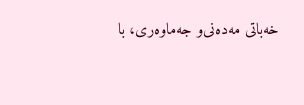خه‌باتی مه‌ده‌نی‌و جه‌ماوه‌ری‌، با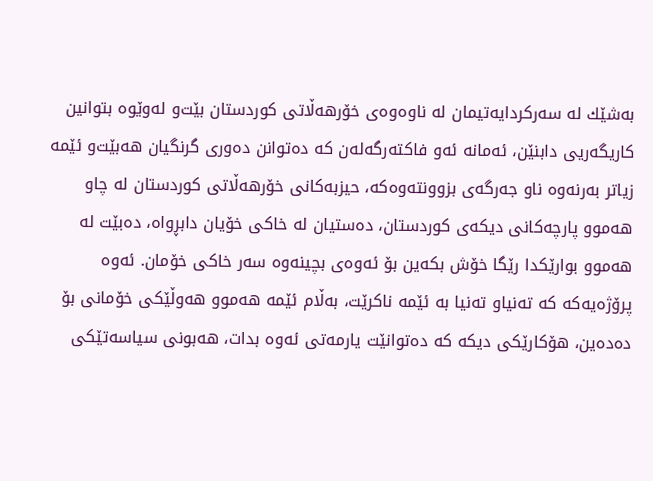به‌شێك له‌ سه‌ركردایه‌تیمان له‌ ناوه‌وه‌ی خۆرهه‌ڵاتی كوردستان بێت‌و له‌وێوه‌ بتوانین كاریگه‌ریی دابنێن، ئه‌مانه‌ ئه‌و فاكته‌رگه‌له‌ن كه‌ ده‌توانن ده‌وری گرنگیان هه‌بێت‌و ئێمه‌ زیاتر به‌رنه‌وه‌ ناو جه‌رگه‌ی‌ بزوونته‌وه‌كه‌، حیزبه‌كانی خۆرهه‌ڵاتی كوردستان له‌ چاو هه‌موو پارچه‌كانی دیكه‌ی كوردستان، ده‌ستیان له‌ خاكی خۆیان دابڕواه‌، ده‌بێت له‌ هه‌موو بوارێكدا رێگا خۆش بكه‌ین بۆ ئه‌وه‌ی‌ بچینه‌وه‌ سه‌ر خاكی خۆمان. ئه‌وه‌ پرۆژه‌یه‌كه‌ كه‌ ته‌نیا‌و ته‌نیا به‌ ئێمه‌ ناكرێت، به‌ڵام ئێمه‌ هه‌موو هه‌وڵێكی خۆمانی بۆ ده‌ده‌ین، هۆكارێكی دیكه‌ كه‌ ده‌توانێت یارمه‌تی ئه‌وه‌ بدات، هه‌بونی‌ سیاسه‌تێكی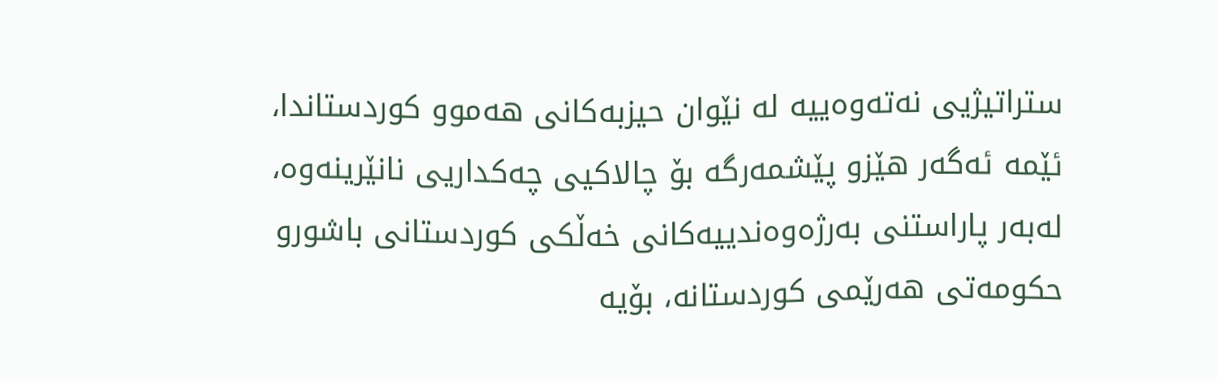ستراتیژیی نه‌ته‌وه‌ییه‌ له‌ نێوان حیزبه‌كانی هه‌موو كوردستاندا، ئێمه‌ ئه‌گه‌ر هێز‌و پێشمه‌رگه‌ بۆ چالاكیی چه‌كداریی نانێرینه‌وه‌، له‌به‌ر پاراستنی به‌رژه‌وه‌ندییه‌كانی خه‌ڵكی كوردستانی باشور‌و حكومه‌تی هه‌رێمی كوردستانه‌، بۆیه‌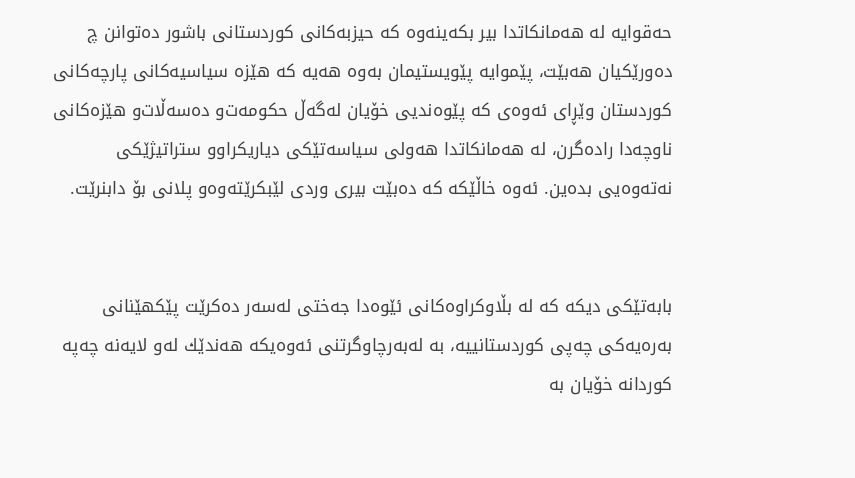حه‌قوایه‌ له‌ هه‌مانكاتدا بیر بكه‌ینه‌وه‌ كه‌ حیزبه‌كانی كوردستانی باشور ده‌توانن چ ده‌ورێكیان هه‌بێت، پێموایه‌ پێویستیمان به‌وه‌ هه‌یه‌ كه‌ هێزه‌ سیاسیه‌كانی‌ پارچه‌كانی كوردستان وێڕای ئه‌وه‌ی كه‌ پێوه‌ندیی خۆیان له‌گه‌ڵ حكومه‌ت‌و ده‌سه‌ڵات‌و هێزه‌كانی ناوچه‌دا راده‌گرن، له‌ هه‌مانكاتدا هه‌ولی‌ سیاسه‌تێكی دیاریكراوو ستراتیژێكی نه‌ته‌وه‌یی بده‌ین. ئه‌وه‌ خاڵێكه‌ كه‌ ده‌بێت بیری وردی‌ لێبكرێته‌وه‌و پلانی‌ بۆ دابنرێت.


بابه‌تێكی دیكه‌ كه‌ له‌ بڵاوكراوه‌كانی ئێوه‌دا جه‌ختی له‌سه‌ر ده‌كرێت پێكهێنانی به‌ره‌یه‌كی چه‌پی كوردستانییه‌، به‌ له‌به‌رچاوگرتنی ئه‌وه‌یكه‌ هه‌ندێك له‌و لایه‌نه‌ چه‌په‌ كوردانه‌ خۆیان به‌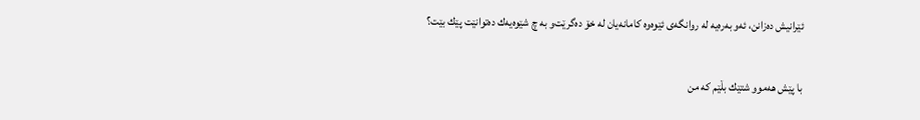ئێرانیش ده‌زانن، ئه‌و به‌ره‌یه‌ له‌ روانگه‌ی ئێوه‌وه‌ كامانه‌یان له‌ خۆ ده‌گرێت‌و به‌ چ شێوه‌یه‌ك ده‌توانێت پێك بێت؟

با پێش هه‌موو شتێك بڵێم كه‌ من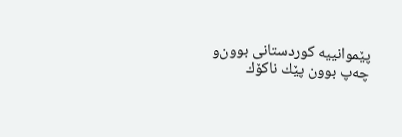پێموانییه‌ كوردستانی بوون‌و چه‌پ بوون پێك ناكۆك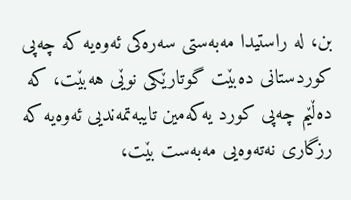بن، له‌ راستیدا مه‌به‌ستی سه‌ره‌كی ئه‌وه‌یه‌ كه‌ چه‌پی كوردستانی ده‌بێت گوتارێكی نوێی هه‌بێت، كه‌ ده‌ڵێم چه‌پی كورد یه‌كه‌مین تایبه‌تمه‌ندیی ئه‌وه‌یه‌ كه‌ رزگاری‌ نه‌ته‌وه‌یی مه‌به‌ست بێت،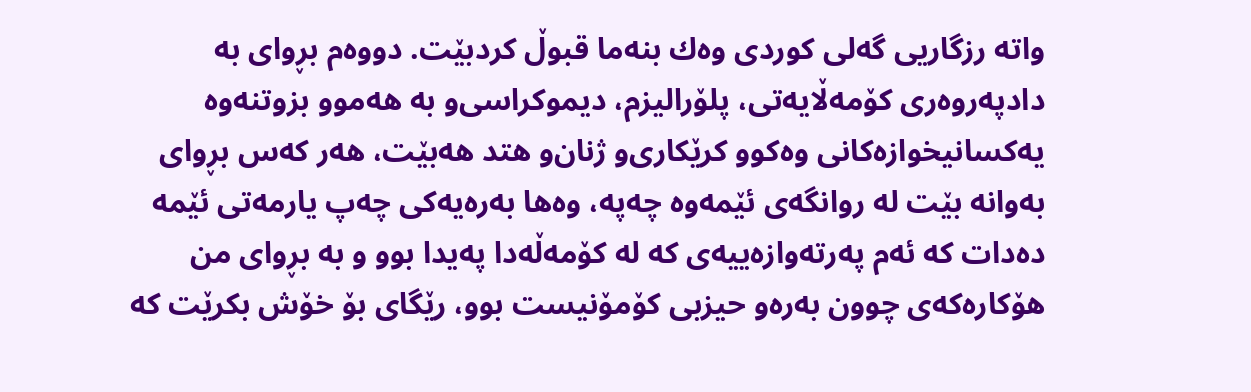واته‌ رزگاریی گه‌لی كوردی وه‌ك بنه‌ما قبوڵ كردبێت. دووه‌م بڕوای به‌ دادپه‌روه‌ری كۆمه‌ڵایه‌تی، پلۆرالیزم، دیموكراسی‌و به‌ هه‌موو بزوتنه‌وه‌ یه‌كسانیخوازه‌كانی وه‌كوو كرێكاری‌و ژنان‌و هتد هه‌بێت، هه‌ر كه‌س بڕوای به‌وانه‌ بێت له‌ روانگه‌ی ئێمه‌وه‌ چه‌په‌، وه‌ها به‌ره‌یه‌كی‌ چه‌پ یارمه‌تی ئێمه‌ ده‌دات كه‌ ئه‌م په‌رته‌وازه‌ییه‌ی كه‌ له‌ كۆمه‌ڵه‌دا په‌یدا بوو و به‌ بڕوای من هۆكاره‌كه‌ی چوون به‌ره‌و حیزبی كۆمۆنیست بوو، رێگای بۆ خۆش بكرێت كه‌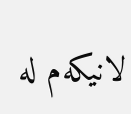لانیكه‌م له‌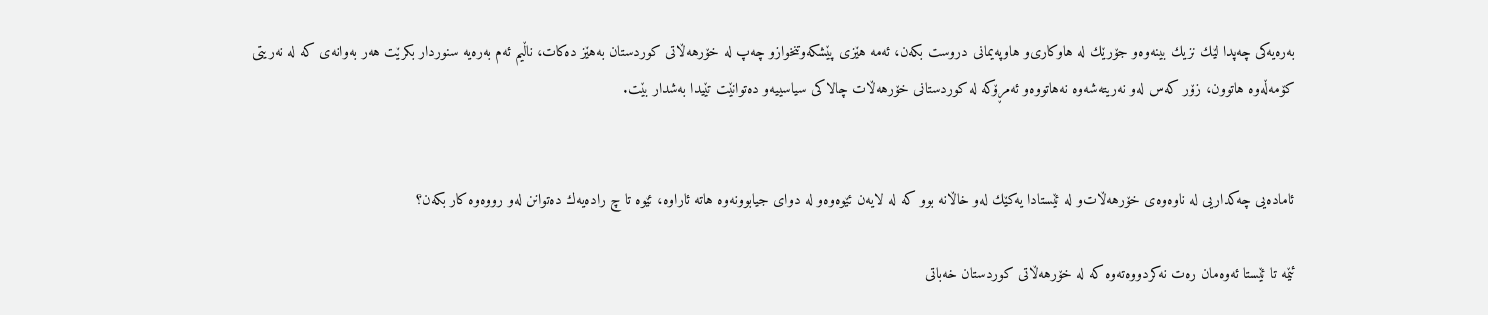به‌ره‌یه‌كی چه‌پدا لێك نزیك بینه‌وه‌و جۆرێك له‌ هاوكاری‌و هاوپه‌یمانی دروست بكه‌ن، ئه‌مه‌ هێزی پێشكه‌وتنخوازو چه‌پ له‌ خۆرهه‌ڵاتی كوردستان به‌هێز ده‌كات، ناڵیم ئه‌م به‌ره‌یه‌ سنوردار بكرێت هه‌ر به‌وانه‌ی كه‌ له‌ نه‌ریتی كۆمه‌ڵه‌وه‌ هاتوون، زۆر كه‌س له‌و نه‌ریته‌شه‌وه‌ نه‌هاتووه‌و ئه‌مڕۆكه‌ له‌ كوردستانی خۆرهه‌ڵات چالاكی سیاسییه‌‌و ده‌توانێت تێیدا به‌شدار بێت.


ئاماده‌یی چه‌كداریی له‌ ناوه‌وه‌ی خۆرهه‌ڵات‌و له‌ ئێستادا یه‌كێك له‌و خاڵانه‌ بوو كه‌ له‌ لایه‌ن ئێوه‌وه‌و له‌ دوای جیابوونه‌وه‌ هاته‌ ئاراوه‌، ئێوه‌ تا چ راده‌یه‌ك ده‌توانن له‌و رووه‌وه‌ كار بكه‌ن؟

ئێمه‌ تا ئێستا ئه‌وه‌مان ره‌ت نه‌كردووه‌ته‌وه‌ كه‌ له‌ خۆرهه‌ڵاتی كوردستان خه‌باتی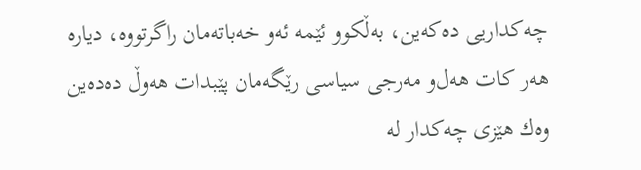چه‌كداریی ده‌كه‌ین، به‌ڵكوو ئێمه‌ ئه‌و خه‌باته‌مان راگرتووه‌، دیاره‌ هه‌ر كات هه‌ل‌و مه‌رجی سیاسی رێگه‌مان پێبدات هه‌وڵ ده‌ده‌ین وه‌ك هێزی چه‌كدار له‌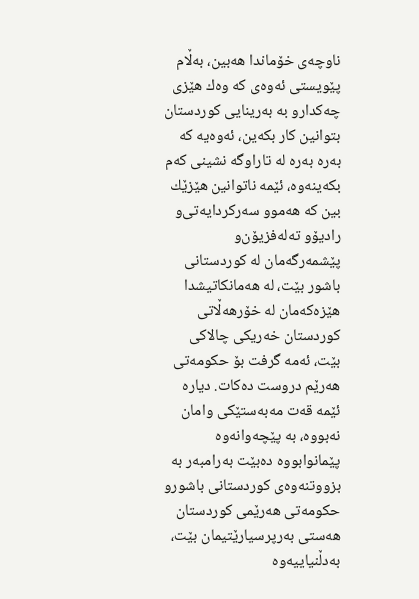ناوچه‌ی خۆماندا هه‌بین، به‌ڵام پێویستی ئه‌وه‌ی كه‌ وه‌ك هێزی چه‌كدارو به‌ به‌رینایی كوردستان بتوانین كار بكه‌ین، ئه‌وه‌یه‌ كه‌ به‌ره‌ به‌ره‌ له‌ تاراوگه‌ نشینی كه‌م بكه‌ینه‌وه‌، ئێمه‌ ناتوانین هێزێك بین كه‌ هه‌موو سه‌ركردایه‌تی‌و رادیۆو ته‌له‌فزیۆن‌و پێشمه‌رگه‌مان له‌ كوردستانی باشور بێت، له‌ هه‌مانكاتیشدا هێزه‌كه‌مان له‌ خۆرهه‌ڵاتی كوردستان خه‌ریكی چالاكی بێت، ئه‌مه‌ گرفت بۆ حكومه‌تی هه‌رێم دروست ده‌كات. دیاره‌ ئێمه‌ قه‌ت مه‌به‌ستێكی وامان نه‌بووه‌، به‌ پێچه‌وانه‌وه‌ پێمانوابووه‌ ده‌بێت به‌رامبه‌ر به‌ بزووتنه‌وه‌ی كوردستانی باشور‌و حكومه‌تی هه‌رێمی كوردستان هه‌ستی به‌رپرسیارێتیمان بێت، به‌دڵنیاییه‌وه‌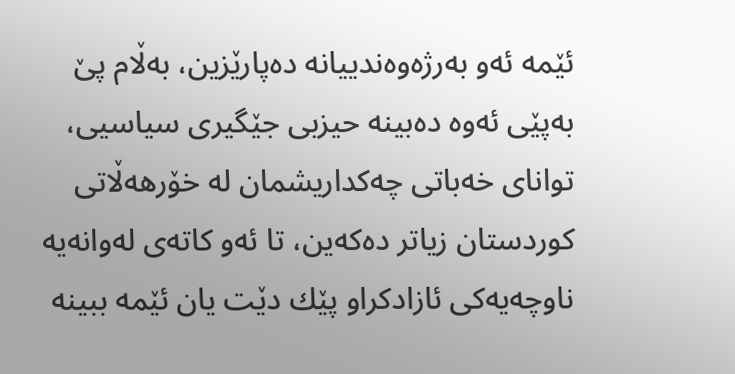ئێمه‌ ئه‌و به‌رژه‌وه‌ندییانه‌ ده‌پارێزین، به‌ڵام پێ به‌پێی ئه‌وه‌ ده‌بینه‌ حیزبی جێگیری سیاسیی، توانای خه‌باتی چه‌كداریشمان له‌ خۆرهه‌ڵاتی كوردستان زیاتر ده‌كه‌ین، تا ئه‌و كاته‌ی له‌وانه‌یه‌ ناوچه‌یه‌كی ئازادكراو پێك دێت یان ئێمه‌ ببینه‌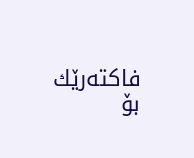فاكته‌رێك بۆ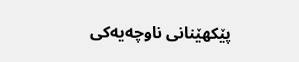پێكهێنانی ناوچه‌یه‌كی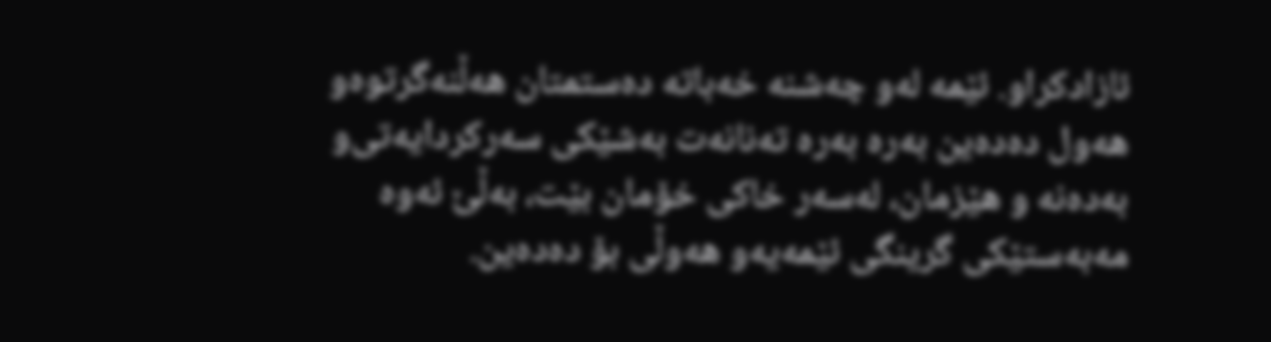ئازادكراو. ئێمه‌ له‌و چه‌شنه‌ خه‌باته‌ ده‌ستمتان هه‌ڵنه‌گرتوه‌و هه‌ول ده‌ده‌ین به‌ره‌ به‌ره‌ ته‌نانه‌ت به‌شێكی‌ سه‌ركردایه‌تی‌و به‌ده‌نه‌ و هێزمان، له‌سه‌ر خاكی خۆمان بێت، به‌ڵێ ئه‌وه‌ مه‌به‌ستێكی گرینگی‌ ئێمه‌یه‌و هه‌وڵی بۆ ده‌ده‌ین.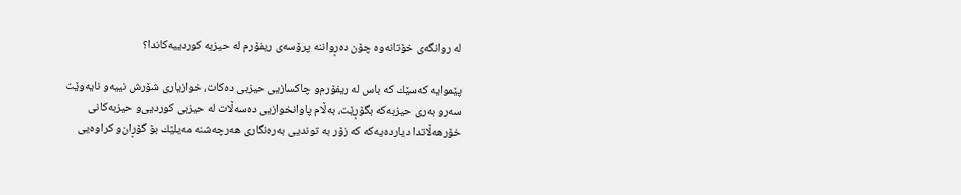له‌ روانگه‌ی خۆتانه‌وه‌ چۆن ده‌ڕواننه‌ پرۆسه‌ی ریفۆرم له‌ حیزبه‌ كوردییه‌كاندا؟

پێموایه‌ كه‌سێك كه‌ باس له‌ ریفۆرم‌و چاكسازیی حیزبی ده‌كات، خوازیاری شۆرش نییه‌و نایه‌وێت سه‌رو به‌ری حیزبه‌كه‌ بگۆڕێت، به‌ڵام پاوانخوازیی ده‌سه‌ڵات له‌ حیزبی كوردیی‌و حیزبه‌كانی خۆرهه‌ڵاتدا دیارده‌یه‌كه‌ كه‌ زۆر به‌ توندیی به‌ره‌نگاری هه‌رچه‌شنه‌ مه‌یلێك بۆ گۆڕان‌و كراوه‌یی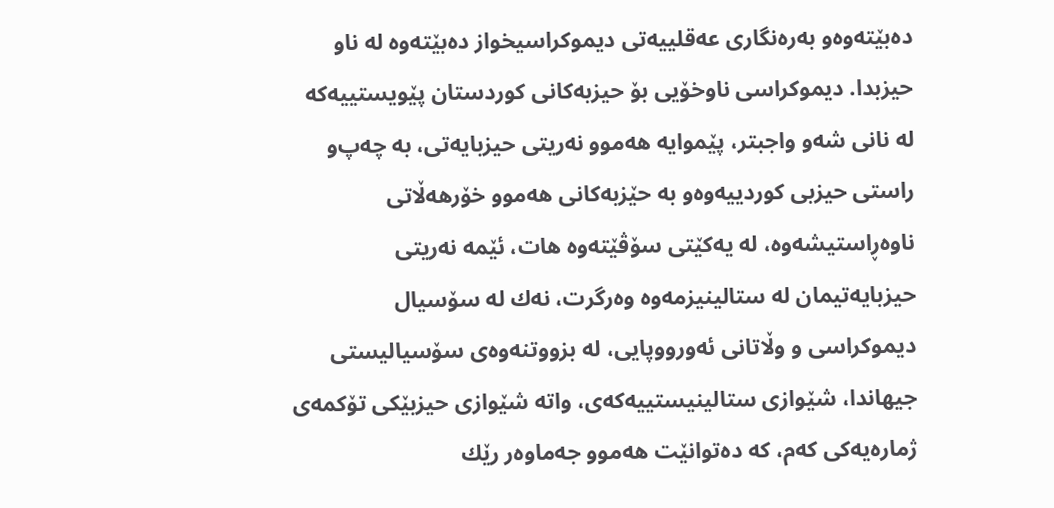ده‌بێته‌وه‌و به‌ره‌نگاری عه‌قلییه‌تی دیموكراسیخواز ده‌بێته‌وه‌ له‌ ناو حیزبدا. دیموكراسی ناوخۆیی بۆ حیزبه‌كانی كوردستان پێویستییه‌كه‌ له‌ نانی شه‌و واجبتر، پێموایه‌ هه‌موو نه‌ریتی حیزبایه‌تی، به‌ چه‌پ‌و راستی حیزبی كوردییه‌وه‌و به‌ حێزبه‌كانی هه‌موو خۆرهه‌ڵاتی ناوه‌ڕاستیشه‌وه‌، له‌ یه‌كێتی سۆڤێته‌وه‌ هات، ئێمه‌ نه‌ریتی حیزبایه‌تیمان له‌ ستالینیزمه‌وه‌ وه‌رگرت، نه‌ك له‌ سۆسیال دیموكراسی و وڵاتانی‌ ئه‌ورووپایی، له‌ بزووتنه‌وه‌ی سۆسیالیستی جیهاندا، شێوازی ستالینیستییه‌كه‌ی، واته‌ شێوازی حیزبێكی تۆكمه‌ی ژماره‌یه‌كی كه‌م، كه‌ ده‌توانێت هه‌موو جه‌ماوه‌ر رێك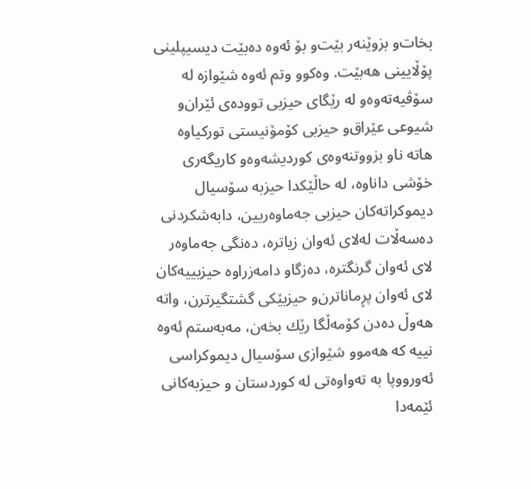بخات‌و بزوێنه‌ر بێت‌و بۆ ئه‌وه‌ ده‌بێت دیسیپلینی پۆڵایینی هه‌بێت. وه‌كوو وتم ئه‌وه‌ شێوازه‌ له‌ سۆڤیه‌ته‌وه‌و له‌ رێگای حیزبی تووده‌ی ئێران‌و شیوعی عێراق‌و حیزبی كۆمۆنیستی توركیاوه‌ هاته‌ ناو بزووتنه‌وه‌ی كوردیشه‌وه‌و كاریگه‌ری خۆشی داناوه‌، له‌ حاڵێكدا حیزبه‌ سۆسیال دیموكراته‌كان حیزبی جه‌ماوه‌ریین، دابه‌شكردنی ده‌سه‌ڵات له‌لای ئه‌وان زیاتره‌، ده‌نگی جه‌ماوه‌ر لای ئه‌وان گرنگتره‌، ده‌زگاو دامه‌زراوه‌ حیزبییه‌كان لای ئه‌وان پڕماناترن‌و حیزبێكی گشتگیرترن، واته‌ هه‌وڵ ده‌دن كۆمه‌ڵگا رێك بخه‌ن، مه‌به‌ستم ئه‌وه‌ نییه‌ كه‌ هه‌موو شێوازی سۆسیال دیموكراسی ئه‌ورووپا به‌ ته‌واوه‌تی له‌ كوردستان و حیزبه‌كانی ئێمه‌دا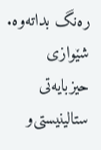ره‌نگ بداته‌وه‌. شێوازی حیزبایه‌تی ستالینیستی‌‌و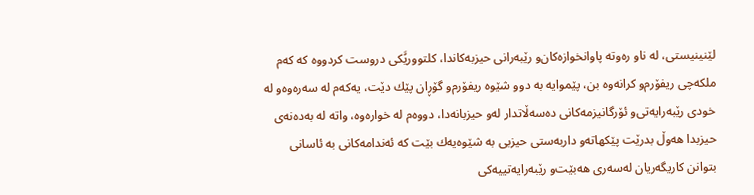لێنینیستی‌، له‌ ناو ره‌وته‌ پاوانخوازه‌كان‌و رێبه‌رانی حیزبه‌كاندا، كلتووریًَكی دروست كردووه‌ كه‌ كه‌م ملكه‌چی ریفۆرم‌و كرانه‌وه‌ بن، پێموایه‌ به‌ دوو شێوه‌ ریفۆرم‌و گۆڕان پێك دێت، یه‌كه‌م له‌ سه‌ره‌وه‌و له‌ خودی رێبه‌رایه‌تی‌و ئۆرگانیزمه‌كانی ده‌سه‌ڵاتدار له‌و حیزبانه‌دا، دووه‌م له‌ خواره‌وه‌، واته‌ له‌ به‌ده‌نه‌ی حیزبدا هه‌وڵ بدرێت پێكهاته‌و داربه‌ستی حیزبی‌ به‌ شێوه‌یه‌ك بێت كه‌ ئه‌ندامه‌كانی به‌ ئاسانی بتوانن كاریگه‌ریان له‌سه‌ری‌ هه‌بێت‌و رێبه‌رایه‌تییه‌كی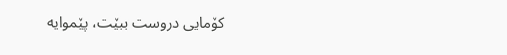كۆمایی‌ دروست ببێت، پێموایه‌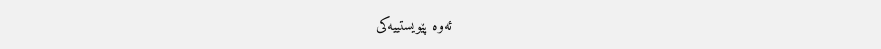ئه‌وه‌ پێویستییه‌كی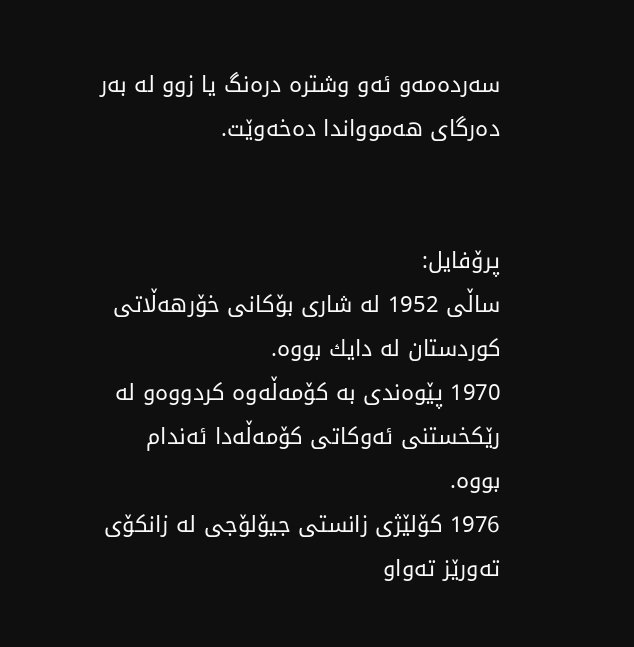سه‌رده‌مه‌و ئه‌و وشتره‌ دره‌نگ یا زوو له‌ به‌ر ده‌رگای‌ هه‌موواندا ده‌خه‌وێت.


پرۆفایل:
ساڵی‌ 1952 له‌ شاری بۆكانی خۆرهه‌ڵاتی كوردستان له‌ دایك بووه‌.
1970 پێوه‌ندی‌ به‌ كۆمه‌ڵه‌وه‌ كردووه‌و له‌ رێكخستنی‌ ئه‌وكاتی‌ كۆمه‌ڵه‌دا ئه‌ندام بووه‌.
1976 كۆلێژی‌ زانستی‌ جیۆلۆجی‌ له‌ زانكۆی‌ ته‌ورێز ته‌واو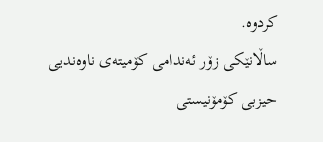كردوه‌.
ساڵانێكی زۆر ئه‌ندامی كۆمیته‌ی ناوه‌ندیی حیزبی‌ كۆمۆنیستی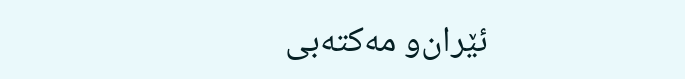ئێران‌و مه‌كته‌بی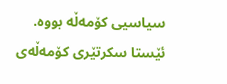سیاسیی كۆمه‌ڵه‌ بووه‌.
ئێستا سكرتێری كۆمه‌ڵه‌ی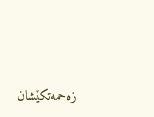زه‌حمه‌تكێشان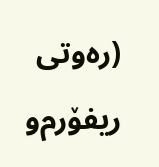(ره‌وتی ریفۆرم‌و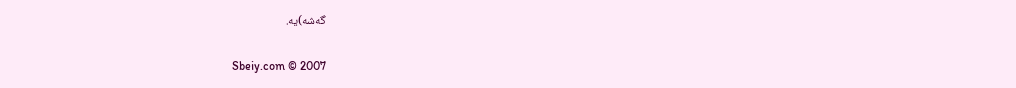گه‌شه‌)یه‌.

Sbeiy.com © 2007